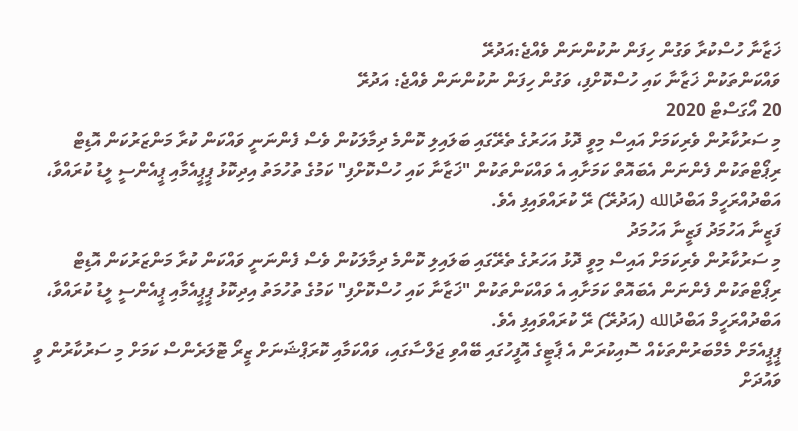ޚަޒާނާ ހުސްކުރާ ވަގުން ހިފަން ނުކުންނަން ވެއްޖެ:އަދުރޭ
ވައްކަންތަކުން ޚަޒާނާ ކައި ހުސްކޮށްފި، ވަގުން ހިފަން ނުކުންނަން ވެއްޖެ: އަދުރޭ
20 އޯގަސްޓް 2020
މި ސަރުކާރުން ވެރިކަމަށް އައިސް މިވީ ދޮޅު އަހަރުގެ ތެރޭގައި ބަލައިލި ކޮންމެ ދިމާލަކުން ވެސް ފެންނަނީ ވައްކަން ކުރާ މަންޒަރުކަން އޮޑިޓް ރިޕޯޓްތަކުން ފެންނަން އެބައޮތް ކަމަށާއި އެ ވައްކަންތަކުން "ޚަޒާނާ ކައި ހުސްކޮށްފި" ކަމުގެ ތުހުމަތު އިދިކޮޅު ޕީޕީއެމާއި ޕީއެންސީ ލީޑު ކުރައްވާ، އަބްދުއްރަހީމް އަބްދުالله (އަދުރޭ) ރޭ ކުރައްވައިފި އެވެ.
ފަޒީނާ އަހުމަދު ފަޒީނާ އަހުމަދު
މި ސަރުކާރުން ވެރިކަމަށް އައިސް މިވީ ދޮޅު އަހަރުގެ ތެރޭގައި ބަލައިލި ކޮންމެ ދިމާލަކުން ވެސް ފެންނަނީ ވައްކަން ކުރާ މަންޒަރުކަން އޮޑިޓް ރިޕޯޓްތަކުން ފެންނަން އެބައޮތް ކަމަށާއި އެ ވައްކަންތަކުން "ޚަޒާނާ ކައި ހުސްކޮށްފި" ކަމުގެ ތުހުމަތު އިދިކޮޅު ޕީޕީއެމާއި ޕީއެންސީ ލީޑު ކުރައްވާ، އަބްދުއްރަހީމް އަބްދުالله (އަދުރޭ) ރޭ ކުރައްވައިފި އެވެ.
ޕީޕީއެމަށް މެމްބަރުންތަކެއް ސޮއިކުރަން އެ ޕާޓީގެ އޮފީހުގައި ބޭއްވި ޖަލްސާގައި، ވައްކަމާއި ކޮރަޕްޝަނަށް ޒީރޯ ޓޮލަރެންސް ކަމަށް މި ސަރުކާރުން ވީ ވައުދަށް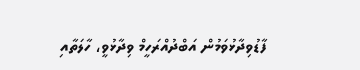ފާޑުވިދާޅުވަމުން އަބްދުއްރަހީމް ވިދާޅުވީ، ހާލަތާއި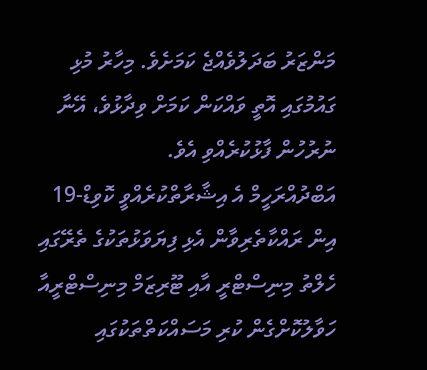މަންޒަރު ބަދަލުވެއްޖެ ކަމަށެވެ. މިހާރު މުޅި ގައުމުގައި އޮތީ ވައްކަން ކަމަށް ވިދާޅުވެ، އޭނާ ނުރުހުން ފާޅުކުރެއްވި އެވެ.
އަބްދުއްރަހީމް އެ އިޝާރާތްކުރެއްވީ ކޮވިޑް-19 އިން ރައްކާތެރިވާން އެޅި ފިޔަވަޅުތަކުގެ ތެރޭގައި ހެލްތު މިނިސްޓްރީ އާއި ޓޫރިޒަމް މިނިސްޓްރީއާ ހަވާލުކޮށްގެން ކުރި މަސައްކަތްތަކުގައި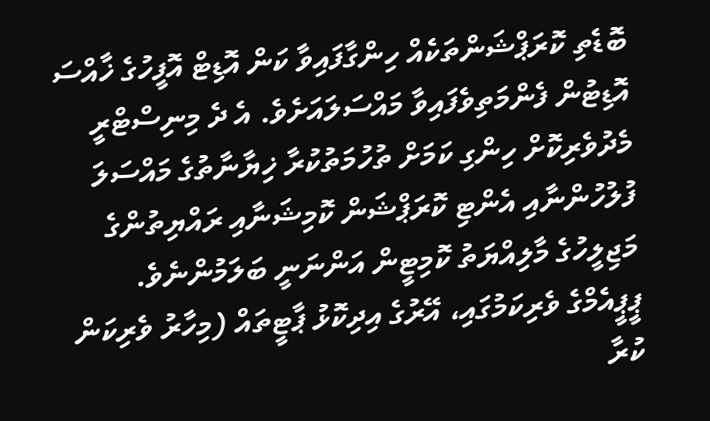ބޮޑެތި ކޮރަޕްޝަންތަކެއް ހިންގާފައިވާ ކަން އޮޑިޓް އޮފީހުގެ ޚާއްސަ އޮޑިޓުން ފެންމަތިވެފައިވާ މައްސަލައަށެވެ. އެ ދެ މިނިސްޓްރީ މެދުވެރިކޮށް ހިންގި ކަމަށް ތުހުމަތުކުރާ ޚިޔާނާތުގެ މައްސަލަ ފުލުހުންނާއި އެންޓި ކޮރަޕްޝަން ކޮމިޝަނާއި ރައްޔިތުންގެ މަޖިލީހުގެ މާލިއްޔަތު ކޮމިޓީން އަންނަނީ ބަލަމުންނެވެ.
ޕީޕީއެމްގެ ވެރިކަމުގައި، އޭރުގެ އިދިކޮޅު ޕާޓީތައް (މިހާރު ވެރިކަން ކުރާ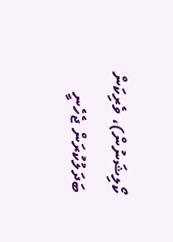ކޯލިޝަނުން)، ވެރިކަން ބަދަލުކުރަން ޖެހެނީ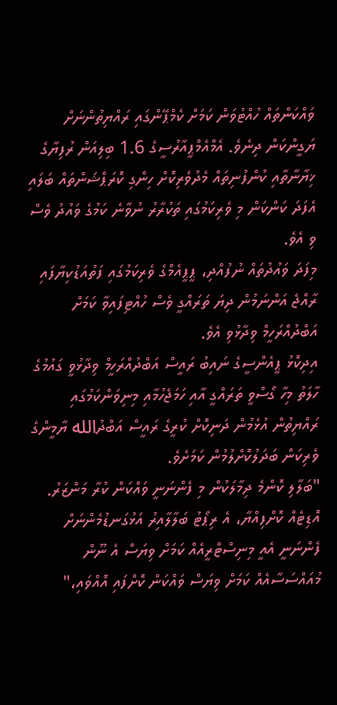ވައްކަންތައް ހުއްޓުވަން ކަމަށް ކެމްޕޭންގައި ރައްޔިތުންނަށް ޔަގީންކަން ދިނެވެ. އެމްއެމްޕީއާރުސީގެ 1.6 ބިލިއަން ރުފިޔާގެ ޚިޔާނާތާއި ކުންފުނިތައް މެދުވެރިކޮށް ހިންގި ކޮރަޕްޝަންތައް ބަލައި އެފަދަ ކަންކަން މި ވެރިކަމުގައި ތަކުރާރު ނުވާނެ ކަމުގެ ވައުދު ވެސް ވި އެވެ.
މިފަދަ ވައުދުތައް ނުފުއްދި، ޕީޕީއެމްގެ ވެރިކަމުގައި ފަތުއަޑުކިޔާފައި ރާއްޖެ އަންނަމުން ދިޔަ ތަރައްގީ ވެސް ހުއްޓިފައިވާ ކަމަށް އަބްދުއްރަހީމް ވިދާޅުވި އެވެ.
އިދިކޮޅު ޕީއެންސީގެ ނައިބު ރައީސް އަބްދުއްރަހީމް ވިދާޅުވީ ގައުމުގެ ހާލަތު މިހާ ގޯސްވީ ތަރައްގީ އާއި ހަމަޖެހުމާއި މިނިވަންކަމުގައި ރައްޔިތުން އުޅެމުން ދަނިކޮށް ކުރީގެ ރައީސް އަބްދުالله ޔާމީންގެ ވެރިކަން ބަދަލުކޮށްލުމުން ކަމަށެވެ.
"ބަލާލި ކޮންމެ ދިމާލަކުން މި ފެންނަނީ ވައްކަން ކުރާ މަންޒަރު. އޮޑިޓެއް ކޮށްފިއްޔާ، އެ ރިޕޯޓު ބަލާލާއިރު އަޅުގަނޑުމެންނަށް ފެންނަނީ އެއީ މިނިސްޓްރީއެއް ކަމަށް ވިޔަސް އެ ނޫން މުއައްސަސާއެއް ކަމަށް ވިޔަސް ވައްކަން ކޮށްފައި އޮއްވައި،"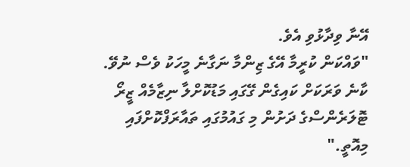އޭނާ ވިދާޅުވި އެވެ.
"ވައްކަން ކުރީމާ އޭގެ ޒިންމާ ނަގާނެ މީހަކު ވެސް ނުވޭ. ކާނެ ވަރަކަށް ކައިގެން ގޭގައި މަޑުކޮށްލާ ނިޒާމެއް ޒީރޯ ޓޮލަރެންސްގެ ދަށުން މި ގައުމުގައި ތައާރަފްކޮށްފައި މިއޮތީ."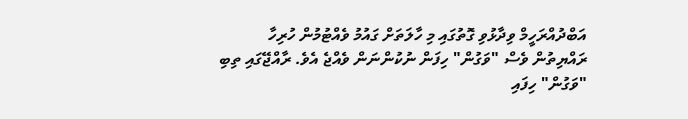އަބްދުއްރަހީމް ވިދާޅުވި ގޮތުގައި މި ހާލަތަށް ގައުމު ވެއްޓުމުން ހުރިހާ ރައްޔިތުން ވެސް "ވަގުން" ހިފަން ނުކުންނަން ވެއްޖެ އެވެ. ރާއްޖޭގައި ތިބި "ވަގުން" ހިފައި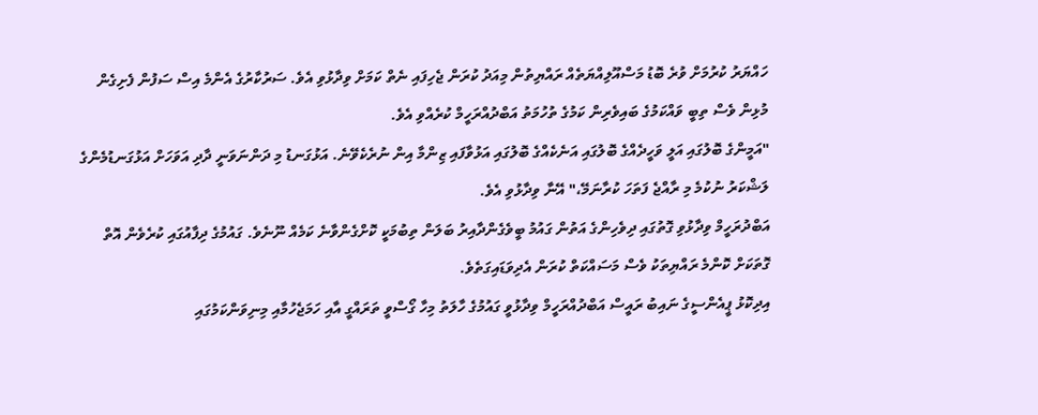ހައްޔަރު ކުރުމަށް ވުރެ ބޮޑު މަސްއޫލިއްޔަތެއް ރައްޔިތުން މިއަދު ކުރަން ޖެހިފައި ނެތް ކަމަށް ވިދާޅުވި އެވެ. ސަރުކާރުގެ އެންމެ އިސް ސަފުން ފެށިގެން މުޅިން ވެސް ތިބީ ވައްކަމުގެ ބައިވެރިން ކަމުގެ ތުހުމަތު އަބްދުއްރަހީމް ކުރެއްވި އެވެ.
"އަމީންގެ ބޮލުގައި އަލީ ވަހީދެއްގެ ބޮލުގައި އަނެކެއްގެ ބޮލުގައި އަޅުވާފައި ޒިންމާ އިން ނުރެކެވޭނެ. އަޅުގަނޑު މި ދަންނަވަނީ ދާދި އަވަހަށް އަޅުގަނޑުމެންގެ ލަޝްކަރު ނުކުމެ މި ރާއްޖެ ފަތަހަ ކުރާނަމޭ،" އޭނާ ވިދާޅުވި އެވެ.
އަބްދުރަހީމް ވިދާޅުވި ގޮތުގައި ދިވެހިންގެ އަތުން ގައުމު ބީވެގެންދާއިރު ބަލަން ތިބުމަކީ ކޮށްގެންވާނެ ކަމެއް ނޫނެވެ. ގައުމުގެ ދިފާއުގައި ކުރެވެން އޮތް ގޮތަކަށް ކޮންމެ ރައްޔިތަކު ވެސް މަސައްކަތް ކުރަން އެދިވަޑައިގަތެވެ.
އިދިކޮޅު ޕީއެންސީގެ ނައިބު ރައީސް އަބްދުއްރަހީމް ވިދާޅުވީ ގައުމުގެ ހާލަތު މިހާ ގޯސްވީ ތަރައްގީ އާއި ހަމަޖެހުމާއި މިނިވަންކަމުގައި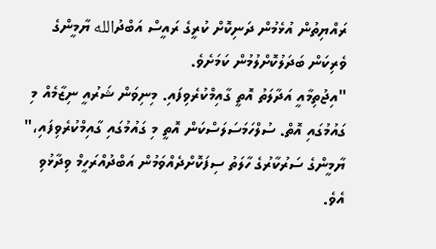ރައްޔިތުން އުޅެމުން ދަނިކޮށް ކުރީގެ ރައީސް އަބްދުالله ޔާމީންގެ ވެރިކަން ބަދަލުކޮށްލުމުން ކަމަށެވެ.
"އިޖުތިމާއީ އަދާލަތު އޮތީ ގާއިމްކުރެވިފައި. މިނިވަން ޝަރުއީ ނިޒާމެއް މި ގައުމުގައި އޮތް. ސުލްހަމަސަލަސްކަން އޮތީ މި ގައުމުގައި ގާއިމްކުރެވިފައި،" ޔާމީންގެ ސަރުކާރުގެ ހާލަތު ސިފަކޮށްދެއްވަމުން އަބްދުއްރަހީމް ވިދާޅުވި އެވެ.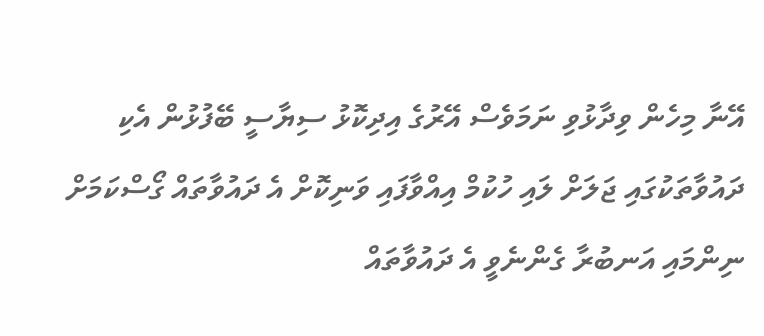އޭނާ މިހެން ވިދާޅުވި ނަމަވެސް އޭރުގެ އިދިކޮޅު ސިޔާސީ ބޭފުޅުން އެކި ދައުވާތަކުގައި ޖަލަށް ލައި ހުކުމް އިއްވާފައި ވަނިކޮށް އެ ދައުވާތައް ގޯސްކަމަށް ނިންމައި އަނބުރާ ގެންނެވީ އެ ދައުވާތައް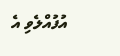އުފުއްލެވި އެ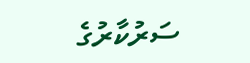ސަރުކާރުގެ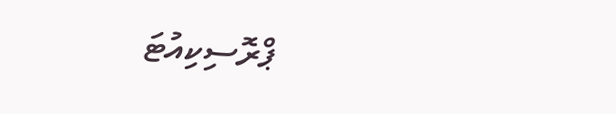ޕްރޮސިކިއުޓަ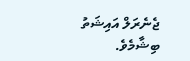ޖެނެރަލް އައިޝަތު ބިޝާމެވެ.